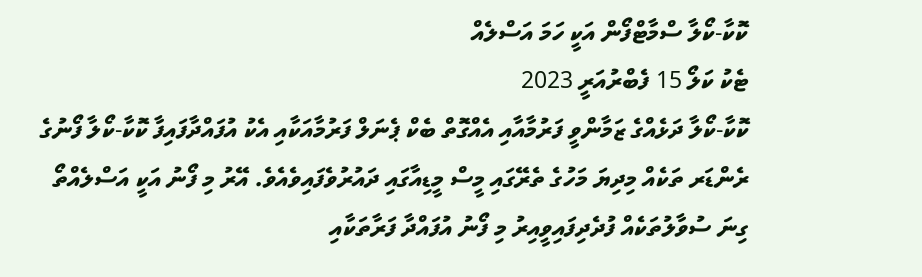ކޮކާ-ކޯލާ ސްމާޓްފޯން އަކީ ހަމަ އަސްލެއް
ޓެކު ކަލޯ 15 ފެބްރުއަރީ 2023
ކޮކާ-ކޯލާ ދަޅެއްގެ ޒަމާންވީ ފަރުމާއާއި އެއްގޮތް ބެކް ޕެނަލް ފަރުމާއަކާއި އެކު އުފައްދާފައިފާ ކޮކާ-ކޯލާ ފޯނުގެ ރެންޑަރ ތަކެއް މިދިޔަ މަހުގެ ތެރޭގައި މީސް މީޑިއާގައި ދައުރުވެފައިވެއެވެ. އޭރު މި ފޯނު އަކީ އަސްލެއްތޯ ގިނަ ސުވާލުތަކެއް ފުދެދިފައިވީއިރު މި ފޯނު އުފައްދާ ފަރާތަކާއި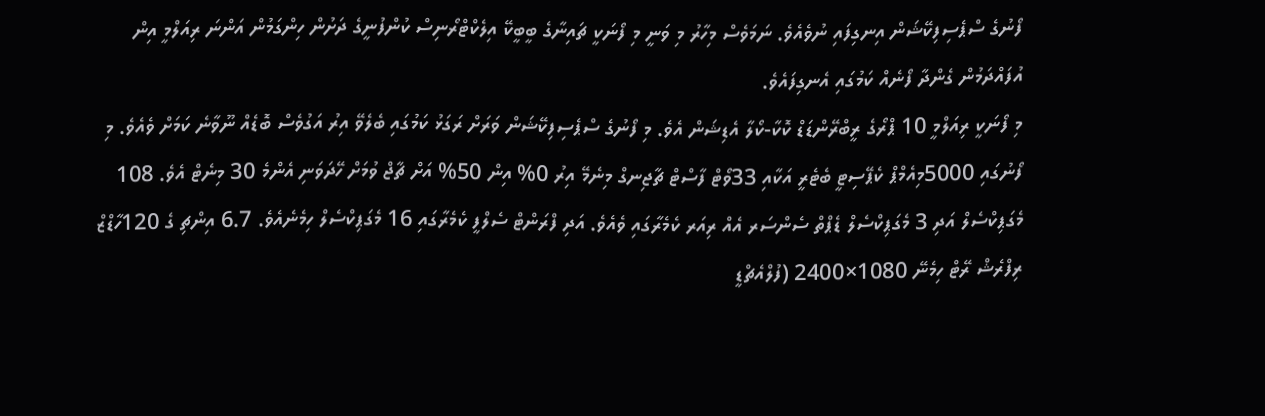ފޯނުގެ ސްޕެސިފިކޭޝަން އިނގިފައި ނުވެއެވެ. ނަމަވެސް މިހާރު މި ވަނީ މި ފޯނަކީ ޗައިނާގެ ބީބީކޭ އިލެކްޓްރޯނިސް ކުންފުނީގެ ދަށުން ހިންގަމުން އަންނަ ރިއަލްމީ އިން އުފައްދަމުން ގެންދާ ފޯނެއް ކަމުގައި އެނގިފައެވެ.
މި ފޯނަކީ ރިއަލްމީ 10 ޕްރޯގެ ރީބްރޭންޑަޑް ކޮކާ-ކޯލާ އެޑިޝަން އެވެ. މި ފޯނުގެ ސްޕެސިފިކޭޝަން ވަރަށް ރަގަޅު ކަމުގައި ބެލެވޭ އިރު އަގުވެސް ބޮޑެއް ނޫވާނެ ކަމަށް ވެއެވެ. މި ފޯނުގައި 5000މިއެމްޕް ކެޕޭސިޓީ ބެޓެރީ އަކާއި 33ވޯޓް ފާސްޓް ޗާޖިނގް މިނެމޭ އިރު 0% އިން 50% އަށް ޗާޖް ވުމަށް ހޭދަވަނި އެންމެ 30 މިނެޓް އެވެ. 108 މެގަޕިކްސެލް އަދި 3 މެގަޕިކްސެލް ޑެޕްތް ސެންސަރ އެއް ރިއަރ ކެމެރާގައި ވެއެވެ. އަދި ފްރަންޓް ސެލްފީ ކެމެރާގައި 16 މެގަޕިކްސެލް ހިމެނެއެވެ. 6.7 އިންޗި ގެ 120ހާޑްޒް ރިފްރެޝް ރޭޓް ހިމެނޭ 1080×2400 (ފުލްއެޗްޑީ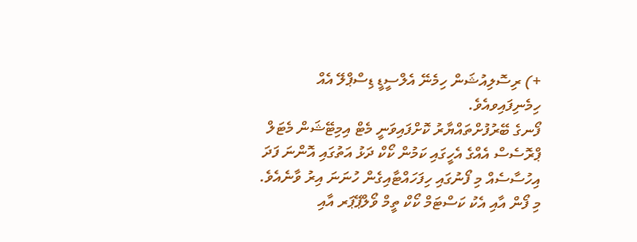+) ރިސޮލިއުޝަން ހިމެނޭ އެލްސީޑީ ޑިސްޕްލޭ އެއް ހިމެނިފައިވއެވެ.
ފޯނގެ ބޭރުފުށްތައްޔާރު ކޮށްފައިވަނީ މެޓް އިމިޓޭޝަން މެޓަލް ޕްރޮސެސް އެއްގެ އެހީގައި ކަމުން ކޯކް ދަޅު އަތުގައި އޮންނަ ފަދަ އިހުސާސެއް މި ފޯނުގައި ހިފަހައްޓާއިގެން ހުނަނަ އިރު ވާނެއެވެ. މި ފޯން އާއި އެކު ކަސްޓަމް ކޯކް ތީމް ވޯލްޕޭޕަރ އާއި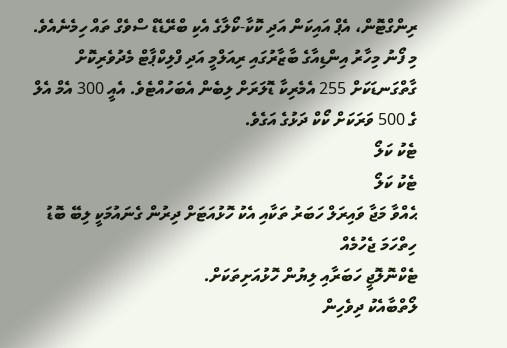ރިންގްޓޮން، އެޕް އައިކަން އަދި ކޮކާ-ކޯލާގެ އެކި ބްރޭޑެޑް ސްވެގް ތައް ހިމެނެއެވެ. މި ފޯނު މިހާރު އިންޑިއާގެ ބާޒާރުގައި ރިއަލްމީ އަދި ފްލިކްޕާޓް މެދުވެރިކޮށް ގާތްގަނޑަކަށް 255 އެމެރިކާ ޑޮލަރަށް ލިބެން އެބަހުއްޓެވެ. އެއީ 300 އެމް އެލް ގެ 500 ވަރަކަށް ކޯކް ދަޅުގެ އަގެވެ.
ޓެކު ކަލޯ
ޓެކު ކަލޯ
ޙެއްވާ މަޖާ ވައިރަލް ހަބަރު ތަކާއި އެކު ހޮޅުއަޓަށް ދިރުން ގެނައުމަކީ ލިބޭ ބޮޑު ހިތްހަމަ ޖެހުމެއް
ޓެކްނޮލޮޖީ ހަބަރާއި ލިޔުން ހޮޅުއަށިތަކަށް.
ލޯތްބާއެކު ދިވެހިން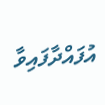އުފައްދާފައިވާ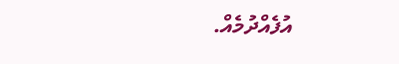އުފެއްދުމެއް.